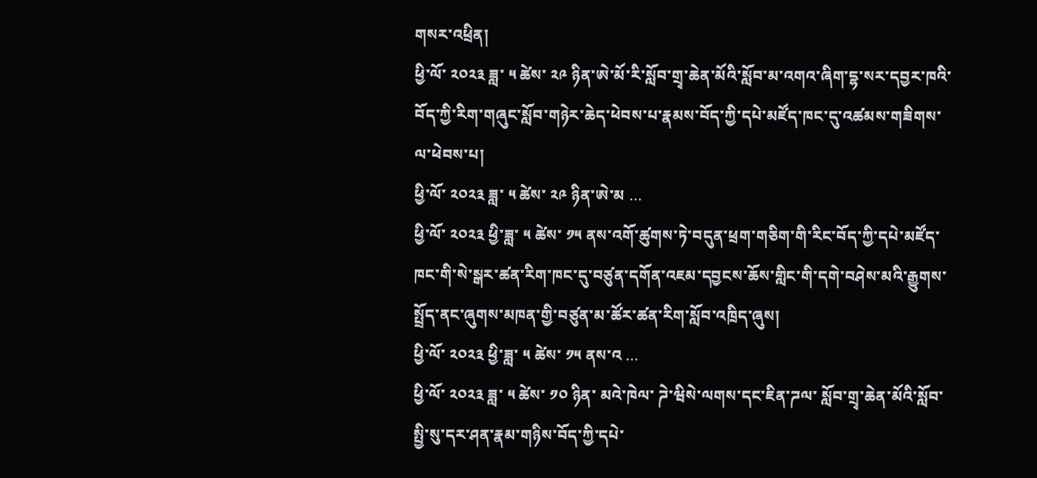གསར་འཕྲིན།
ཕྱི་ལོ་ ༢༠༢༣ ཟླ་ ༥ ཚེས་ ༢༩ ཉིན་ཨེ་མོ་རི་སློབ་གྲྭ་ཆེན་མོའི་སློབ་མ་འགའ་ཞིག་དྷ་སར་དབྱར་ཁའི་བོད་ཀྱི་རིག་གཞུང་སློབ་གཉེར་ཆེད་ཕེབས་པ་རྣམས་བོད་ཀྱི་དཔེ་མཛོད་ཁང་དུ་འཚམས་གཟིགས་ལ་ཕེབས་པ།
ཕྱི་ལོ་ ༢༠༢༣ ཟླ་ ༥ ཚེས་ ༢༩ ཉིན་ཨེ་མ …
ཕྱི་ལོ་ ༢༠༢༣ ཕྱི་ཟླ་ ༥ ཚེས་ ༡༥ ནས་འགོ་ཚུགས་ཏེ་བདུན་ཕྲག་གཅིག་གི་རིང་བོད་ཀྱི་དཔེ་མཛོད་ཁང་གི་སེ་སྒར་ཚན་རིག་ཁང་དུ་བཙུན་དགོན་འཇམ་དབྱངས་ཆོས་གླིང་གི་དགེ་བཤེས་མའི་རྒྱུགས་སྤྲོད་ནང་ཞུགས་མཁན་གྱི་བཙུན་མ་ཚོར་ཚན་རིག་སློབ་འཁྲིད་ཞུས།
ཕྱི་ལོ་ ༢༠༢༣ ཕྱི་ཟླ་ ༥ ཚེས་ ༡༥ ནས་འ …
ཕྱི་ལོ་ ༢༠༢༣ ཟླ་ ༥ ཚེས་ ༡༠ ཉིན་ མའེ་ཁེལ་ ཌེ་ཝིསེ་ལགས་དང་ཇིན་ཌལ་ སློབ་གྲྭ་ཆེན་མོའི་སློབ་སྤྱི་སུ་དར་ཤན་རྣམ་གཉིས་བོད་ཀྱི་དཔེ་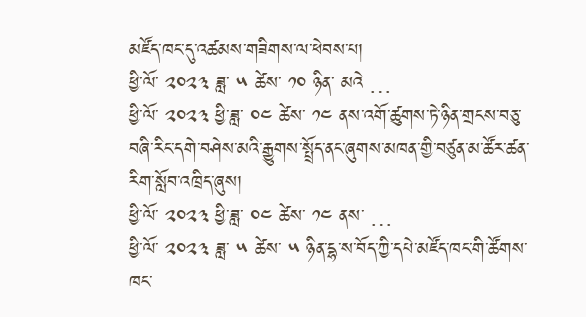མཛོད་ཁང་དུ་འཚམས་གཟིགས་ལ་ཕེབས་པ།
ཕྱི་ལོ་ ༢༠༢༣ ཟླ་ ༥ ཚེས་ ༡༠ ཉིན་ མའེ …
ཕྱི་ལོ་ ༢༠༢༣ ཕྱི་ཟླ་ ༠༤ ཚེས་ ༡༤ ནས་འགོ་ཚུགས་ཏེ་ཉིན་གྲངས་བཅུ་བཞི་རིང་དགེ་བཤེས་མའི་རྒྱུགས་སྤྲོད་ནང་ཞུགས་མཁན་གྱི་བཙུན་མ་ཚོར་ཚན་རིག་སློབ་འཁྲིད་ཞུས།
ཕྱི་ལོ་ ༢༠༢༣ ཕྱི་ཟླ་ ༠༤ ཚེས་ ༡༤ ནས་ …
ཕྱི་ལོ་ ༢༠༢༣ ཟླ་ ༥ ཚེས་ ༥ ཉིན་དྷ་ས་བོད་ཀྱི་དཔེ་མཛོད་ཁང་གི་ཚོགས་ཁང་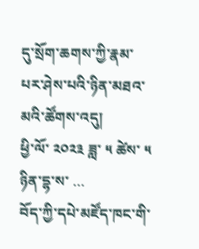དུ་སྲོག་ཆགས་ཀྱི་རྣམ་པར་ཤེས་པའི་ཉིན་མཐའ་མའི་ཚོགས་འདུ།
ཕྱི་ལོ་ ༢༠༢༣ ཟླ་ ༥ ཚེས་ ༥ ཉིན་དྷ་ས་ …
བོད་ཀྱི་དཔེ་མཛོད་ཁང་གི་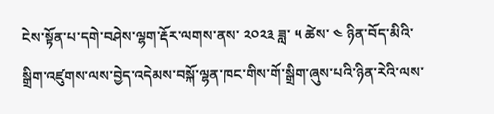ངེས་སྟོན་པ་དགེ་བཤེས་ལྷག་རྡོར་ལགས་ནས་ ༢༠༢༣ ཟླ་ ༥ ཚེས་ ༤ ཉིན་བོད་མིའི་སྒྲིག་འཛུགས་ལས་བྱེད་འདེམས་བསྐོ་ལྷན་ཁང་གིས་གོ་སྒྲིག་ཞུས་པའི་ཉིན་རེའི་ལས་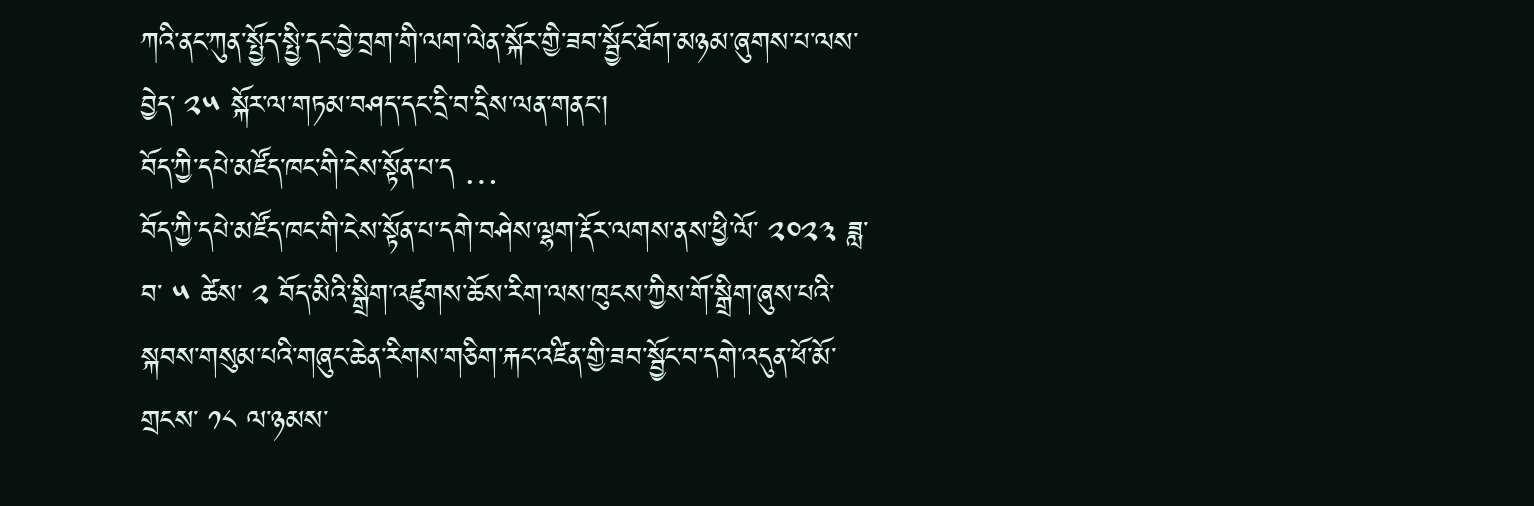ཀའི་ནང་ཀུན་སྤྱོད་སྤྱི་དང་བྱེ་བྲག་གི་ལག་ལེན་སྐོར་གྱི་ཟབ་སྦྱོང་ཐོག་མཉམ་ཞུགས་པ་ལས་བྱེད་ ༢༥ སྐོར་ལ་གཏམ་བཤད་དང་དྲི་བ་དྲིས་ལན་གནང་།
བོད་ཀྱི་དཔེ་མཛོད་ཁང་གི་ངེས་སྟོན་པ་ད …
བོད་ཀྱི་དཔེ་མཛོད་ཁང་གི་ངེས་སྟོན་པ་དགེ་བཤེས་ལྷག་རྡོར་ལགས་ནས་ཕྱི་ལོ་ ༢༠༢༣ ཟླ་བ་ ༥ ཚེས་ ༢ བོད་མིའི་སྒྲིག་འཛུགས་ཆོས་རིག་ལས་ཁུངས་ཀྱིས་གོ་སྒྲིག་ཞུས་པའི་སྐབས་གསུམ་པའི་གཞུང་ཆེན་རིགས་གཅིག་རྐང་འཛིན་གྱི་ཟབ་སྦྱོང་བ་དགེ་འདུན་ཕོ་མོ་གྲངས་ ༡༨ ལ་ཉམས་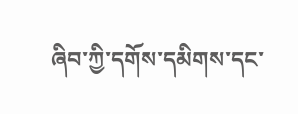ཞིབ་ཀྱི་དགོས་དམིགས་དང་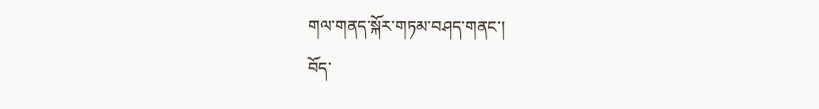གལ་གནད་སྐོར་གཏམ་བཤད་གནང་།
བོད་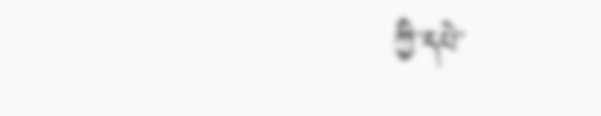ཀྱི་དཔེ་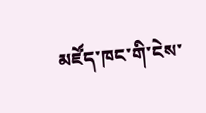མཛོད་ཁང་གི་ངེས་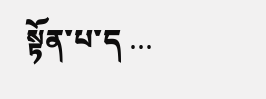སྟོན་པ་ད …